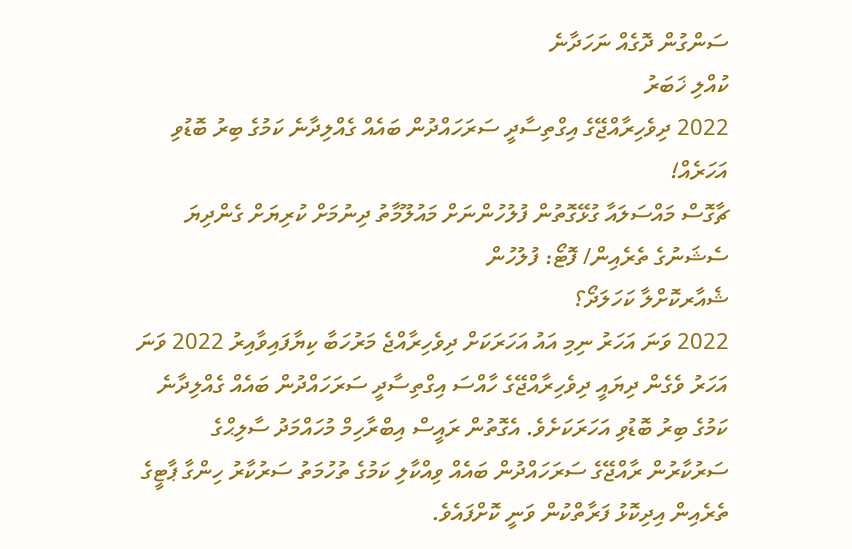ސަންގުން ދޮގެއް ނަހަދާނެ
ކުއްލި ޚަބަރު
2022 ދިވެހިރާއްޖޭގެ އިގްތިސާދީ ސަރަހައްދުން ބައެއް ގެއްލިދާނެ ކަމުގެ ބިރު ބޮޑުވި އަހަރެއް!
ޗާގޮސް މައްސަލައާ ގުޅޭގޮތުން ފުލުހުންނަށް މައުލޫމާތު ދިނުމަށް ކުރިޔަށް ގެންދިޔަ ސެޝަނުގެ ތެރެއިން/ ފޮޓޯ: ފުލުހުން
ޝެއާރކޮށްލާ ކަހަލަދޯ؟
2022 ވަނަ އަހަރު ނިމި އައު އަހަރަކަށް ދިވެހިރާއްޖެ މަރުހަބާ ކިޔާފައިވާއިރު 2022 ވަނަ އަހަރު ވެގެން ދިޔައީ ދިވެހިރާއްޖޭގެ ހާއްސަ އިގްތިސާދީ ސަރަހައްދުން ބައެއް ގެއްލިދާނެ ކަމުގެ ބިރު ބޮޑުވި އަހަރަކަށެވެ. އެގޮތުން ރައީސް އިބްރާހިމް މުހައްމަދު ސާލިޙްގެ ސަރުކާރުން ރާއްޖޭގެ ސަރަހައްދުން ބައެއް ވިއްކާލި ކަމުގެ ތުހުމަތު ސަރުކާރު ހިންގާ ޕާޓީގެ ތެރެއިން އިދިކޮޅު ފަރާތްކުން ވަނީ ކޮށްފައެވެ.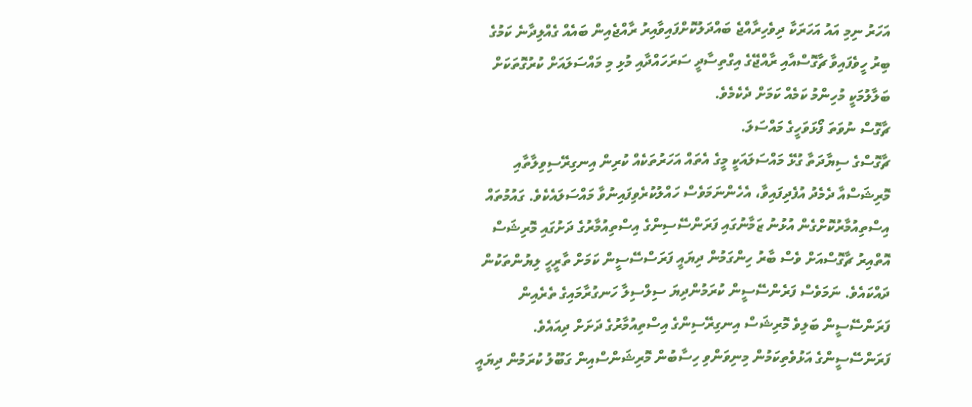އަހަރު ނިމި އައު އަހަރަކާ ދިވެހިރާއްޖެ ބައްދަލުކޮށްފައިވާއިރު ރާއްޖެއިން ބައެއް ގެއްލިދާނެ ކަމުގެ ބިރު ހީވެފައިވާ ޗާގޮސްއާއި ރާއްޖޭގެ އިގްތިސާދީ ސަރަހައްދާއި މުޅި މި މައްސަލައަށް ކުރުގޮތަކަށް ބަލާލުމަކީ މުހިންމު ކަމެއް ކަމަށް ދެކެމެވެ.
ޗާގޮސް ނުވަތަ ފޯޅަވަހީގެ މައްސަލަ.
ޗާގޮސްގެ ސިޔާދަތާ ގުޅޭ މައްސަލައަކީ މީގެ އެތައް އަހަރުތަކެއް ކުރިން އިނގިރޭސިވިލާތާއި މޮރިޝަސްއާ ދެމެދު އުފެދިފައިވާ، އެހެންނަމަވެސް ހައްލުކުރެވިފައިނުވާ މައްސަލައެކެވެ. ގައުމުތައް އިސްތިއުމާރުކޮށްގެން އުޅުނު ޒަމާނުގައި ފަރަންސޭސިންގެ އިސްތިއުމާރުގެ ދަށުގައި މޮރިޝަސް އޮތްއިރު ޗާގޮސްއަށް ވެސް ބާރު ހިންގަމުން ދިޔައީ ފަރަސްސޭސީން ކަމަށް ތާރީހީ ލިޔުންތަކުން ދައްކައެވެ. ނަމަވެސް ފަރެންސޭސީން ކުރަމުންދިޔަ ސިލްސިލާ ހަނގުރާމައިގެ ތެރެއިން ފަރަންސޭސީން ބަލިވެ މޮރިޝަސް އިނގިރޭސިންގެ އިސްތިއުމާރުގެ ދަށަށް ދިއައެވެ.
ފަރަންސޭސީންގެ އަޅުވެތިކަމުން މިނިވަންވި ހިސާބުން މޮރިޝަންސްއިން ގަބޫލު ކުރަމުން ދިޔައީ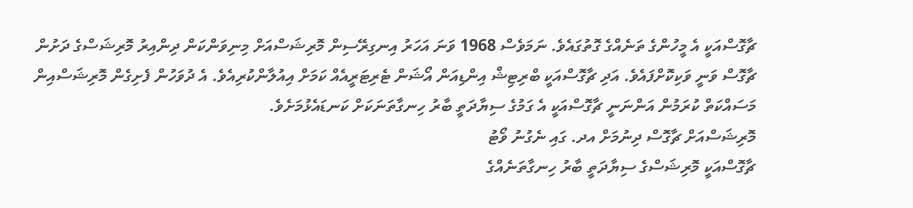ޗާގޮސްއަކީ އެ މީހުންގެ ތަނެއްގެ ގޮތުގައެވެ. ނަމަވެސް 1968 ވަނަ އަހަރު އިނގިރޭސިން މޮރިޝަސްއަށް މިނިވަންކަން ދިންއިރު މޮރިޝަސްގެ ދަށުން ޗާގޮސް ވަނީ ވަކިކޮށްފައެވެ. އަދި ޗާގޮސްއަކީ ބްރިޓިޝް އިންޑިއަން އޯޝަން ޓެރިޓަރީއެއް ކަމަށް އިއުލާންކުރިއެވެ. އެ ދުވަހުން ފެށިގެން މޮރިޝަސްއިން މަސައްކަތް ކުރަމުން އަންނަނީ ޗާގޮސްއަކީ އެ ގަމުގެ ސިޔާދަތީ ބާރު ހިނގާތަނަކަށް ކަނޑައެޅުމަށެވެ.
މޮރިޝަސްއަށް ޗާގޮސް ދިނުމަށް އދ. ގައި ނެގުނު ވޯޓު
ޗާގޮސްއަކީ މޮރިޝަސްގެ ސިޔާދަތީ ބާރު ހިނގާތަނެއްގެ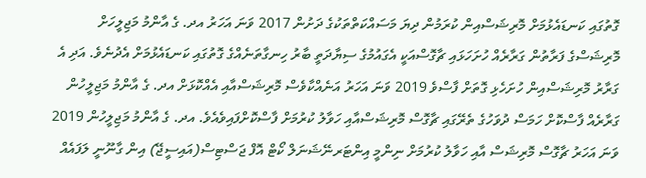ގޮތުގައި ކަނޑައެޅުމަށް މޮރިޝަސްއިން ކުރަމުން ދިޔަ މަސައްކަތްތަކުގެ ދަށުން 2017 ވަނަ އަހަރު އދ. ގެ އާންމު މަޖިލީހަށް މޮރިޝަސްގެ ފަރާތުން ގަރާރެއް ހުށަހަޅައި ޗާގޮސްއަކީ އެގައުމުގެ ސިޔާދަތީ ބާރު ހިނގާތަނެއްގެ ގޮތުގައި ކަނޑައެޅުމަށް އެދުނެވެ. އަދި އެ ގަރާރު މޮރިޝަސްއިން ހުށަހެޅި ގޮތަށް ފާސްވެ 2019 ވަނަ އަހަރު އަނެއްކާވެސް މޮރިޝަސްއާއި އެއްކޮޅަށް އދ. ގެ އާންމު މަޖިލީހުން ގަރާރެއް ފާސްކޮށް ހަމަސް ދުވަހުގެ ތެރޭގައި ޗާގޮސް މޮރިޝަސްއާއި ހަވާލު ކުރުމަށް ފާސްކޮށްފައިވެއެވެ. އދ. ގެ އާންމު މަޖިލީހުން 2019 ވަނަ އަހަރު ޗާގޮސް މޮރިޝަސް އާއި ހަވާލު ކުރުމަށް ނިންމީ އިންޓަރނޭޝަނަލް ކޯޓް އޮފް ޖަސްޓިސް(އައިސީޖޭ) އިން ގާނޫނީ ލަފައެއް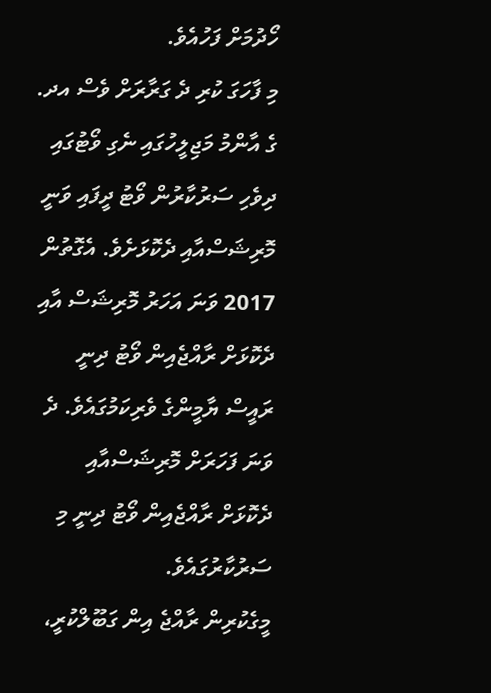ހޯދުމަށް ފަހުއެވެ.
މި ފާހަގަ ކުރި ދެ ގަރާރަށް ވެސް އދ. ގެ އާންމު މަޖިލީހުގައި ނެގި ވޯޓުގައި ދިވެހި ސަރުކާރުން ވޯޓު ދީފައި ވަނީ މޮރިޝަސްއާއި ދެކޮޅަށެވެ. އެގޮތުން 2017 ވަނަ އަހަރު މޮރިޝަސް އާއި ދެކޮޅަށް ރާއްޖެއިން ވޯޓު ދިނީ ރައީސް ޔާމީންގެ ވެރިކަމުގައެވެ. ދެ ވަނަ ފަހަރަށް މޮރިޝަސްއާއި ދެކޮޅަށް ރާއްޖެއިން ވޯޓު ދިނީ މި ސަރުކާރުގައެވެ.
މީގެކުރިން ރާއްޖެ އިން ގަބޫލްކުރީ،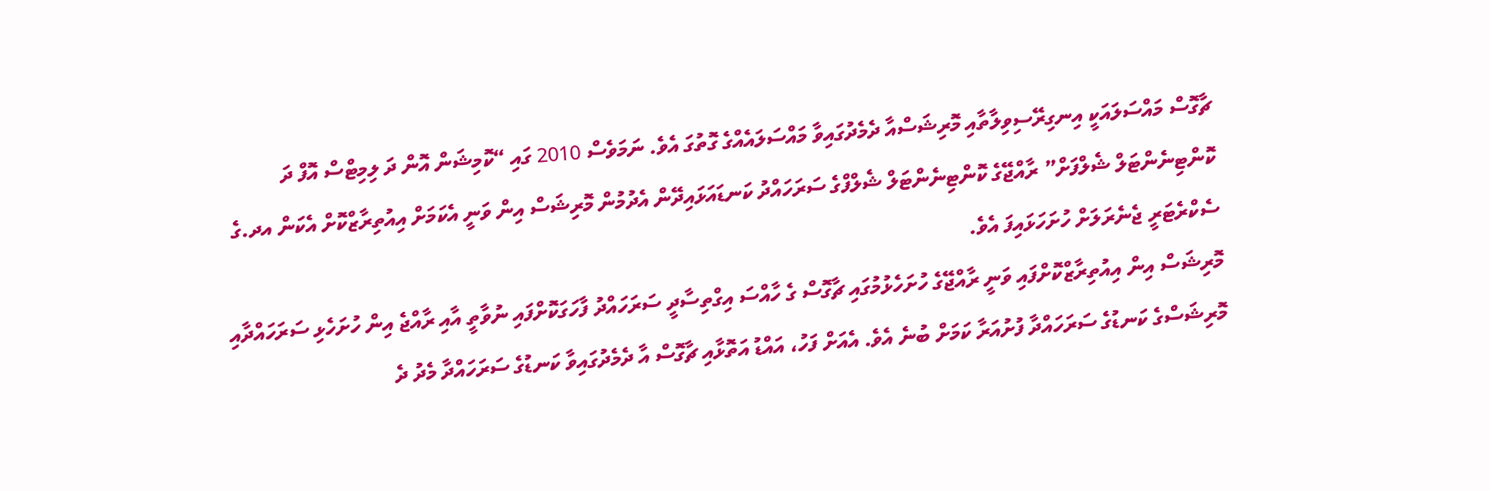ޗާގޮސް މައްސަލައަކީ އިނގިރޭސިވިލާތާއި މޮރިޝަސްއާ ދެމެދުގައިވާ މައްސަލައެއްގެ ގޮތުގަ އެވެ. ނަމަވެސް 2010 ގައި “ކޮމިޝަން އޮން ދަ ލިމިޓްސް އޮފް ދަ ކޮންޓިނެންޓަލް ޝެލްފަށް” ރާއްޖޭގެ ކޮންޓިނެންޓަލް ޝެލްފްގެ ސަރަހައްދު ކަނޑައަޅައިދޭން އެދުމުން މޮރިޝަސް އިން ވަނީ އެކަމަށް އިއުތިރާޒްކޮށް އެކަން އދ.ގެ ސެކްރެޓަރީ ޖެނެރަލަށް ހުށަހަޅައިފަ އެވެ.
މޮރިޝަސް އިން އިއުތިރާޒްކޮށްފައި ވަނީ ރާއްޖޭގެ ހުށަހެޅުމުގައި ޗާގޮސް ގެ ހާއްސަ އިގްތިސާދީ ސަރަހައްދު ފާހަގަކޮށްފައި ނުވާތީ އާއި ރާއްޖެ އިން ހުށަހެޅި ސަރަހައްދާއި މޮރިޝަސްގެ ކަނޑުގެ ސަރަހައްދާ ފުށުއަރާ ކަމަށް ބުނެ އެވެ. އެއަށް ފަހު، އައްޑު އަތޮޅާއި ޗާގޮސް އާ ދެމެދުގައިވާ ކަނޑުގެ ސަރަހައްދާ މެދު ދެ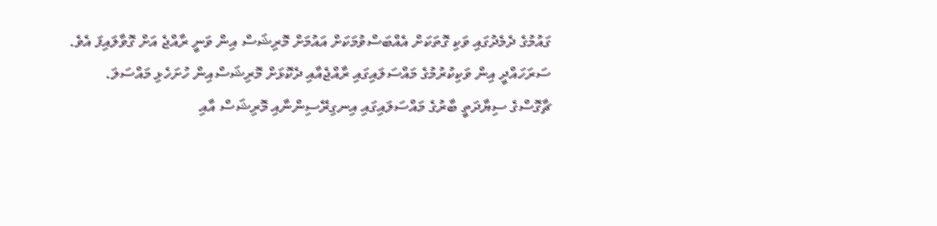ގައުމުގެ ދެމެދުގައި ވަކި ގޮތަކަށް އެއްބަސްވުމަކަށް އައުމަށް މޮރިޝަސް އިން ވަނީ ރާއްޖެ އަށް ގޮވާލައިފަ އެވެ.
ސަރަހައްދީ އިން ވަކިކުރުމުގެ މައްސަލައިގައި ރާއްޖެއާއި ދެކޮޅަށް މޮރިޝަސްއިން ހުށަހެޅި މައްސަލަ.
ޗާގޮސްގެ ސިޔާދަތީ ބާރުގެ މައްސަލައިގައި އިނގިރޭސިންނާއި މޮރިޝަސް އާއި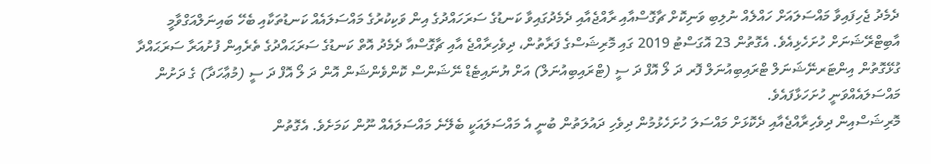ދެމެދު ޖެހިފައިވާ މައްސަލައަށް ހައްލެއް ނުލިބި ވަނިކޮށް ޗާގޮސްއާއި ރާއްޖެއާއި ދެމެދުގައިވާ ކަނޑުގެ ސަރަހައްދުގެ އިން ވަކިކުރުގެ މައްސަލައެއް ކަނޑުތަކާއި ބެހޭ ބައިނަލްއަގްވާމީ އާބިޓްރޭޝަނަށް ހުށަހެޅިއެވެ. އެގޮތުން 23 އޮގަސްޓު 2019 ގައި މޮރިޝަސްގެ ފަރާތުން، ދިވެހިރާއްޖެ އާއި ޗާގޮސްއާ ދެމެދު އޮތް ކަނޑުގެ ސަރަޙައްދުގެ ތެރެއިން ފުށުއަރާ ސަރަޙައްދާ ގުޅޭގޮތުން އިންޓަރނޭޝަނަލް ޓްރައިބިއުނަލް ފޮރ ދަ ލޯ އޮފް ދަ ސީ (ޓްރައިބިއުނަލް) އަށް ޔުނައިޓެޑް ނޭޝަންސް ކޮންވެންޝަން އޮން ދަ ލޯ އޮފް ދަ ސީ (މުޢާހަދާ) ގެ ދަށުން މައްސަލައެއްވަނީ ހުށަހަޅާފައެވެ.
މޮރިޝަސްއިން ދިވެހިރާއްޖެއާއި ދެކޮޅަށް މައްސަލަ ހުށަހެޅުމުން ދިވެހި ދައުލަތުން ބުނީ އެ މައްސަލައަކީ ބެލޭނެ މައްސަލައެއް ނޫން ކަމަށެވެ. އެގޮތުން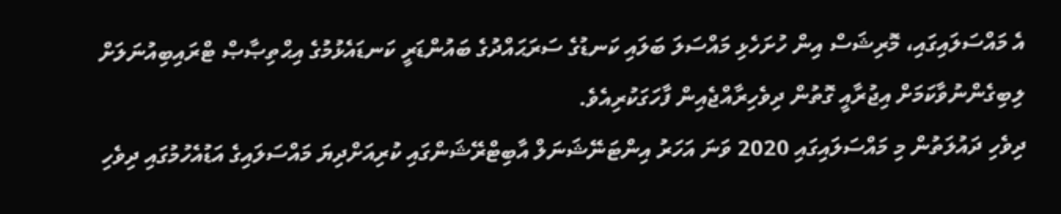އެ މައްސަލައިގައި، މޮރިޝަސް އިން ހުށަހެޅި މައްސަލަ ބަލައި ކަނޑުގެ ސަރަޙައްދުގެ ބައުންޑަރީ ކަނޑައެޅުމުގެ އިޙްތިޞާޞް ޓްރައިބިއުނަލަށް ލިބިގެންނުވާކަމަށް އިޖުރާއީ ގޮތުން ދިވެހިރާއްޖެއިން ފާހަގަކުރިއެވެ.
ދިވެހި ދައުލަތުން މި މައްސަލައިގައި 2020 ވަނަ އަހަރު އިންޓަނޭޝަނަލް އާބިޓްރޭޝަންގައި ކުރިއަށްދިޔަ މައްސަލައިގެ އަޑުއެހުމުގައި ދިވެހި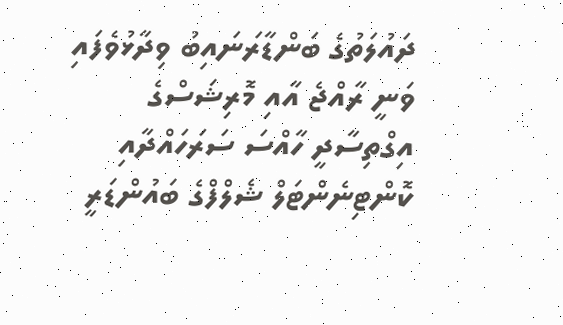ދައުލަތުގެ ބަންޑާރަނައިބު ވިދާޅުވެފައި ވަނީ ރާއްޖެ އާއި މޮރިޝަސްގެ އިގްތިސާދީ ހާއްސަ ސަރަހައްދާއި ކޮންޓިނެންޓަލް ޝެލްފްގެ ބައުންޑަރީ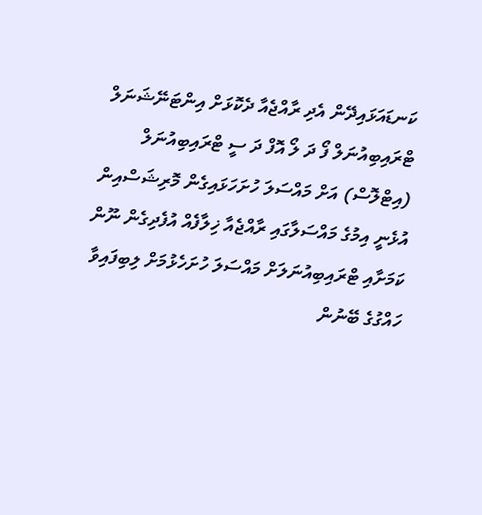ކަނޑައަޅައިދޭން އެދި ރާއްޖެއާ ދެކޮޅަށް އިންޓަނޭޝަނަލް ޓްރައިބިއުނަލް ފޯ ދަ ލޯ އޮފް ދަ ސީ ޓްރައިބިއުނަލް (އިޓްލޮސް) އަށް މައްސަލަ ހުށަހަޅައިގެން މޮރިޝަސްއިން އުޅެނީ އިމުގެ މައްސަލާގައި ރާއްޖެއާ ޚިލާފެއް އުފެދިގެން ނޫން ކަމަށާއި ޓްރައިބިއުނަލަށް މައްސަލަ ހުށަހެޅުމަށް ލިބިފައިވާ ހައްގުގެ ބޭނުން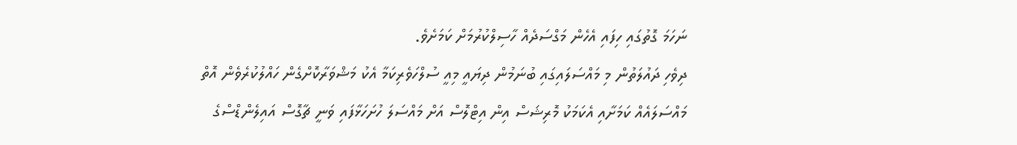ނަހަމަ ގޮތުގައި ހިފައި އެހެން މަގްސަދެއް ހާސިލްކުރުމަށް ކަމަށެވެ.
ދިވެހި ދައުލަތުން މި މައްސަލައިގައި ބުނަމުން ދިޔައީ މިއީ ސުލްހަވެރިކަމާ އެކު މަޝްވަރާކޮށްގެން ހައްލުކުރެވެން އޮތް މައްސަލައެއް ކަމަށާއި އެކަމަކު މޮރިޝަސް އިން އިޓްލޮސް އަށް މައްސަލަ ހުށަހަޅާފައި ވަނީ ޗާގޮސް އައިލެންޑްސްގެ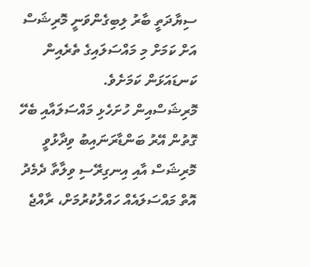ސިޔާދަތީ ބާރު ލިބިގެންވަނީ މޮރިޝަސް އަށް ކަމަށް މި މައްސަލައިގެ ތެރެއިން ކަނޑައަޅަން ކަމަށެވެ.
މޮރިޝަސްއިން ހުށަހެޅި މައްސަލައާއި ބެހޭ ގޮތުން އޭރު ބަންޑާރަނައިބު ވިދާޅުވީ މޮރިޝަސް އާއި އިނގިރޭސި ވިލާތާ ދެމެދު އޮތް މައްސަލައެއް ހައްލުކުރުމަށް، ރާއްޖެ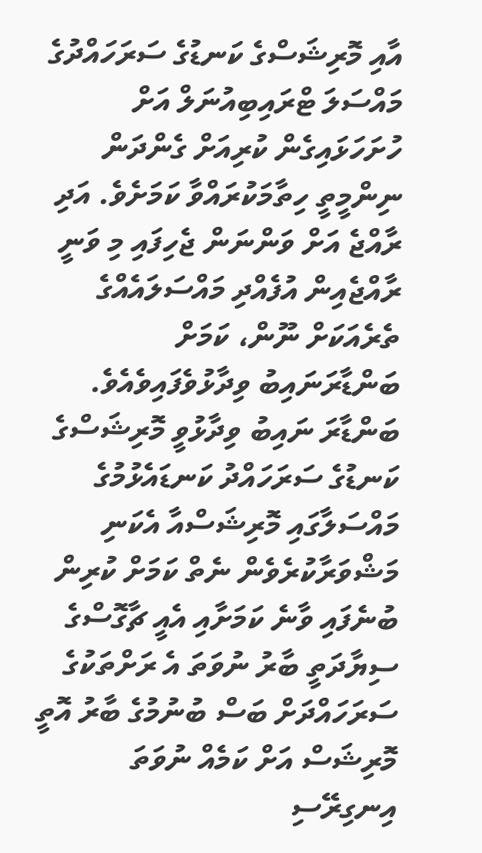އާއި މޮރިޝަސްގެ ކަނޑުގެ ސަރަހައްދުގެ މައްސަލަ ޓްރައިބިއުނަލް އަށް ހުށަހަޅައިގެން ކުރިއަށް ގެންދަން ނިންމީތީ ހިތާމަކުރައްވާ ކަމަށެވެ. އަދި ރާއްޖެ އަށް ވަންނަން ޖެހިފައި މި ވަނީ ރާއްޖެއިން އުފެއްދި މައްސަލައެއްގެ ތެރެއަކަށް ނޫން، ކަމަށް ބަންޑާރަނައިބު ވިދާޅުވެފައިވެއެވެ.
ބަންޑާރަ ނައިބު ވިދާޅުވީ މޮރިޝަސްގެ ކަނޑުގެ ސަރަހައްދު ކަނޑައެޅުމުގެ މައްސަލާގައި މޮރިޝަސްއާ އެކަނި މަޝްވަރާކުރެވެން ނެތް ކަމަށް ކުރިން ބުނެފައި ވާނެ ކަމަށާއި އެއީ ޗާގޮސްގެ ސިޔާދަތީ ބާރު ނުވަތަ އެ ރަށްތަކުގެ ސަރަހައްދަށް ބަސް ބުނުމުގެ ބާރު އޮތީ މޮރިޝަސް އަށް ކަމެއް ނުވަތަ އިނގިރޭސި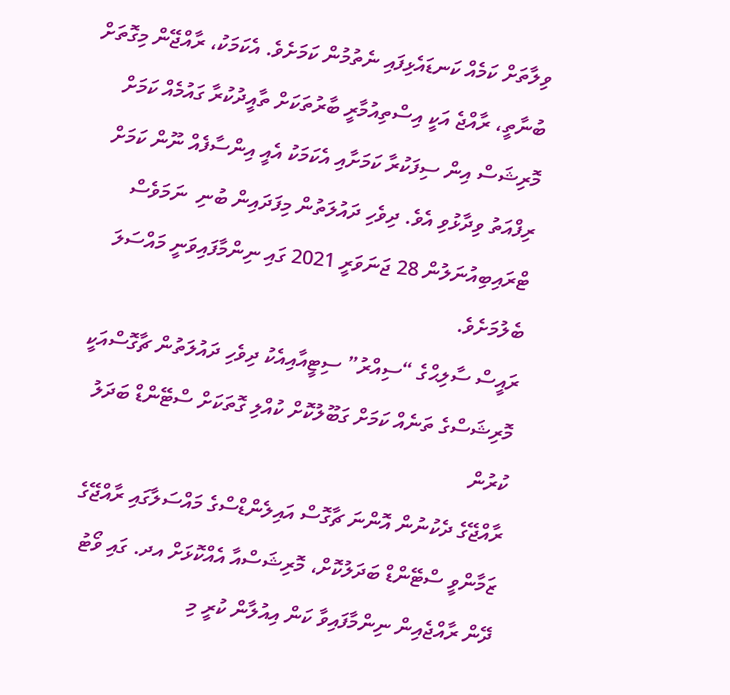ވިލާތަށް ކަމެއް ކަނޑައެޅިފައި ނެތުމުން ކަމަށެވެ. އެކަމަކު، ރާއްޖޭން މިގޮތަށް ބުނާތީ، ރާއްޖެ އަކީ އިސްތިއުމާރީ ބާރުތަކަށް ތާއީދުކުރާ ގައުމެއް ކަމަށް މޮރިޝަސް އިން ސިފަކުރާ ކަމަށާއި އެކަމަކު އެއީ އިންސާފެއް ނޫން ކަމަށް ރިފްއަތު ވިދާޅުވި އެވެ. ދިވެހި ދައުލަތުން މިފަދައިން ބުނި  ނަމަވެސް ޓްރައިބިއުނަލުން 28 ޖަނަވަރީ 2021 ގައި ނިންމާފައިވަނީ މައްސަލަ ބެލުމަށެވެ.
ރައީސް ސާލިޙްގެ “ސިއްރު” ސިޓީއާއިއެކު ދިވެހި ދައުލަތުން ޗާގޮސްއަކީ މޮރިޝަސްގެ ތަނެއް ކަމަށް ގަބޫލުކޮށް ކުއްލި ގޮތަކަށް ސްޓޭންޑް ބަދަލު ކުރުން
ރާއްޖޭގެ ދެކުނުން އޮންނަ ޗާގޮސް އައިލެންޑްސްގެ މައްސަލާގައި ރާއްޖޭގެ ޒަމާންވީ ސްޓޭންޑް ބަދަލުކޮށް، މޮރިޝަސްއާ އެއްކޮޅަށް އދ. ގައި ވޯޓު ދޭން ރާއްޖެއިން ނިންމާފައިވާ ކަން އިއުލާން ކުރީ މި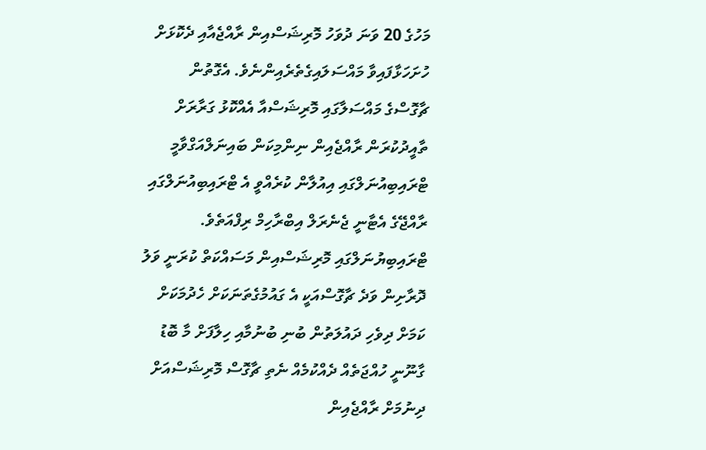މަހުގެ 20 ވަނަ ދުވަހު މޮރިޝަސްއިން ރާއްޖެއާއި ދެކޮޅަށް ހުށަހަޅާފައިވާ މައްސަލައިގެތެރެއިންނެވެ. އެގޮތުން  ޗާގޮސްގެ މައްސަލާގައި މޮރިޝަސްއާ އެއްކޮޅު ގަރާރަށް ތާއީދުކުރަން ރާއްޖެއިން ނިންމިކަން ބައިނަލްއަގްވާމީ ޓްރައިބިއުނަލްގައި އިއުލާން ކުރެއްވީ އެ ޓްރައިބިއުނަލްގައި ރާއްޖޭގެ އެޓާނީ ޖެނެރަލް އިބްރާހިމް ރިފްއަތެވެ.
ޓްރައިބިޔުނަލްގައި މޮރިޝަސްއިން މަސައްކަތް ކުރަނީ ވަލު ދޮރާށިން ވަދެ ޗާގޮސްއަކީ އެ ގައުމުގެތަނަކަށް ހެދުމަކަށް ކަމަށް ދިވެހި ދައުލަތުން ބުނި ބުނުމާއި ހިލާފަށް މާ ބޮޑު ގާނޫނީ ހުއްޖަތެއް ދެއްކުމެއް ނެތި ޗާގޮސް މޮރިޝަސްއަށް ދިނުމަށް ރާއްޖެއިން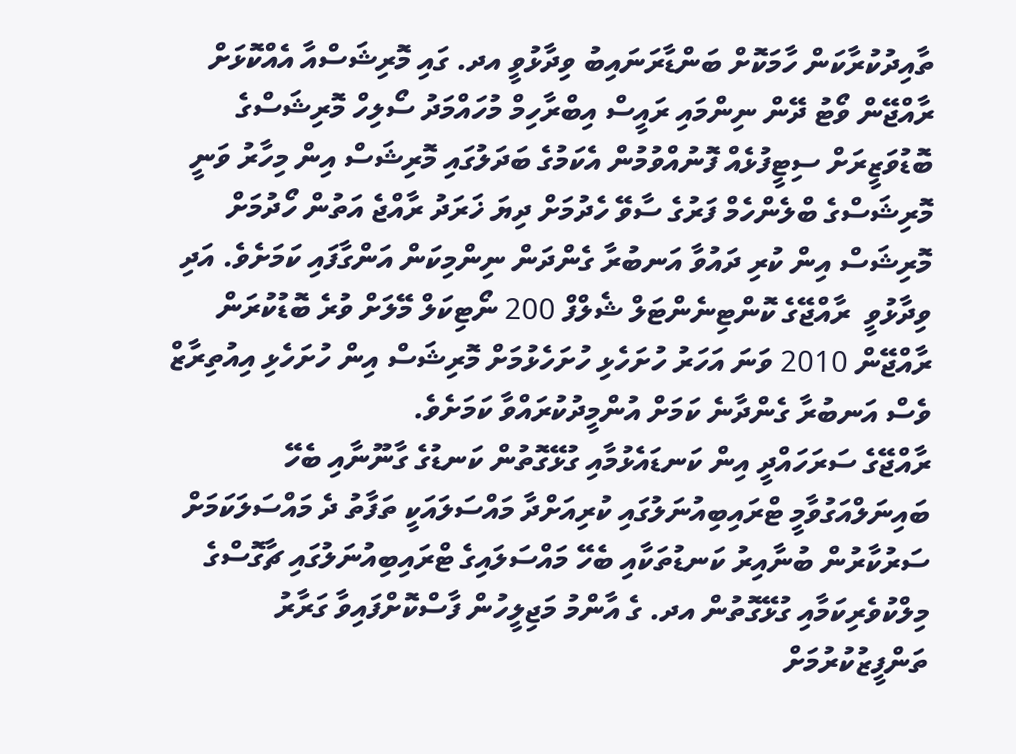ތާއިދުކުރާކަން ހާމަކޮށް ބަންޑާރަނައިބު ވިދާޅުވީ އދ. ގައި މޮރިޝަސްއާ އެއްކޮޅަށް ރާއްޖޭން ވޯޓު ދޭން ނިންމައި ރައީސް އިބްރާހިމް މުހައްމަދު ސޯލިހް މޮރިޝަސްގެ ބޮޑުވަޒީރަށް ސިޓީފުޅެއް ފޮނުއްވުމުން އެކަމުގެ ބަދަލުގައި މޮރިޝަސް އިން މިހާރު ވަނީ މޮރިޝަސްގެ ބްލެންހެމް ފަރުގެ ސާވޭ ހެދުމަށް ދިޔަ ޚަރަދު ރާއްޖެ އަތުން ހޯދުމަށް މޮރިޝަސް އިން ކުރި ދައުވާ އަނބުރާ ގެންދަން ނިންމިކަން އަންގާފައި ކަމަށެވެ. އަދި ވިދާޅުވީ  ރާއްޖޭގެ ކޮންޓިނެންޓަލް ޝެލްފް 200 ނޯޓިކަލް މޭލަށް ވުރެ ބޮޑުކުރަން ރާއްޖޭން 2010 ވަނަ އަހަރު ހުށަހެޅި ހުށަހެޅުމަށް މޮރިޝަސް އިން ހުށަހެޅި އިއުތިރާޒް ވެސް އަނބުރާ ގެންދާނެ ކަމަށް އުންމީދުކުރައްވާ ކަމަށެވެ.
ރާއްޖޭގެ ސަރަހައްދީ އިން ކަނޑައެޅުމާއި ގުޅޭގޮތުން ކަނޑުގެ ގާނޫނާއި ބެހޭ ބައިނަލްއަގުވާމީ ޓްރައިބިއުނަލުގައި ކުރިއަށްދާ މައްސަލައަކީ ތަފާތު ދެ މައްސަލަކަމަށް ސަރުކާރުން ބުނާއިރު ކަނޑުތަކާއި ބެހޭ މައްސަލައިގެ ޓްރައިބިއުނަލުގައި ޗާގޮސްގެ މިލްކުވެރިކަމާއި ގުޅޭގޮތުން އދ. ގެ އާންމު މަޖިލީހުން ފާސްކޮށްފައިވާ ގަރާރު ތަންފީޒުކުރުމަށް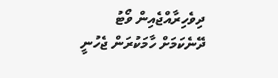ދިވެހިރާއްޖެއިން ވޯޓު ދޭނެކަމަށް ހާމަކުރަން ޖެހުނީ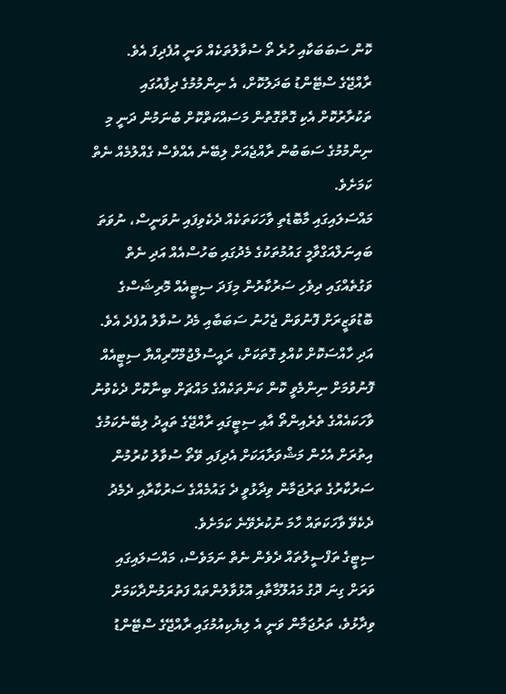ކޮން ސަބަބަކާއި ހުރެ ތޯ ސުވާލުތަކެއް ވަނީ އުފެދިފަ އެވެ.
ރާއްޖޭގެ ސްޓޭންޑު ބަދަލުކޮށް، އެ ނިންމުމުގެ ދިފާއުގައި ތަކުރާރުކޮށް އެކި ގޮތްގޮތުން މަސައްކަތްކޮށް ބުނަމުން ދަނީ މި ނިންމުމުގެ ސަބަބުން ރާއްޖެއަށް ލިބޭނެ އެއްވެސް ގެއްލުމެއް ނެތް ކަމަށެވެ.
މައްސަލައިގައި މާބޮޑެތި ވާހަކަތަކެއް ދެކެވިފައި ނުވަނީސް، ނުވަތަ ބައިނަލްއަގްވާމީ ގައުމުތަކުގެ މެދުގައި ބަހުސްއެއް އަދި ނެތް ވަގުތެއްގައި ދިވެހި ސަރުކާރުން މިފަދަ ސިޓީއެއް މޮރިޝަސްގެ ބޮޑުވަޒީރަށް ފޮނުވަން ޖެހުނު ސަބަބާއި މެދު ސުވާލު އުފެދެ އެވެ. އަދި ހާއްސަކޮށް ކުއްލި ގޮތަކަށް، ރައީސުލްޖުމްހޫރިއްޔާ ސިޓީއެއް ފޮނުވުމަށް ނިންމެވީ ކޮން ކަންތަކެއްގެ މައްޗަށް ބިނާކޮށް ދެކެވުނު ވާހަކައެއްގެ ތެރެއިންތޯ އާއި ސިޓީގައި ރާއްޖޭގެ ތައީދު ލިބޭނެކަމުގެ އިތުރަށް އެހެން މަޝްވަރާއަކަށް އެދިފައި ވޭތޯ ސުވާލު ކުރުމުން ސަރުކާރުގެ ތަރުޖަމާން ވިދާޅުވީ ދެ ގައުމެއްގެ ސަރުކާރާއި ދެމެދު ދެކެވޭ ވާހަކަތައް ހާމަ ނުކުރެވޭނެ ކަމަށެވެ.
ސިޓީގެ ތަފްސީލުތައް ދެވެން ނެތް ނަމަވެސް، މައްސަލައިގައި ވަރަށް ގިނަ ދޮގު މައުލޫމާތާއި އޮޅުވާލުންތައް ފަތުރަމުންދާކަމަށް ވިދާޅުވެ، ތަރުޖަމާން ވަނީ އެ ލިޔެކިއުމުގައި ރާއްޖޭގެ ސްޓޭންޑު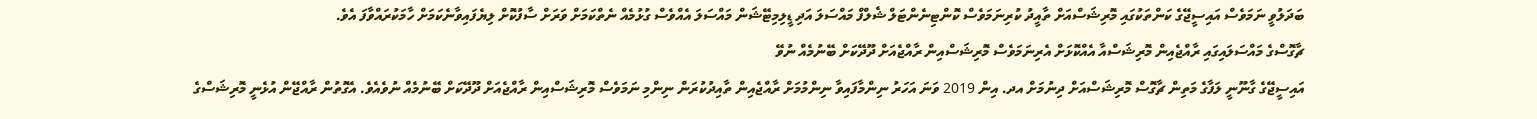ބަދަލުވީ ނަމަވެސް އައިސީޖޭގެ ކަންތަކުގައި މޮރިޝަސްއަށް ތާއީދު ކުރިނަމަވެސް ކޮންޓިނެންޓަލް ޝެލްފް މައްސަލަ އަދި ޑީލިމިޓޭޝަން މައްސަލަ އެއްވެސް ގުޅުމެއް ނެތްކަމަށް ވަރަށް ސާފުކޮށް ލިޔެފައިވާނެކަމަށް ހާމަކުރައްވާފަ އެވެ.
ޗާގޮސްގެ މައްސަލައިގައި ރާއްޖެއިން މޮރިޝަސްއާ އެއްކޮޅަށް އެރިނަމަވެސް މޮރިޝަސްއިން ރާއްޖެއަށް ދޫދޭކަށް ބޭނުމެއް ނުވޭ
އައިސީޖޭގެ ގާނޫނީ ލަފާގެ މަތިން ޗާގޮސް މޮރިޝަސްއަށް ދިނުމަށް އދ. އިން 2019 ވަނަ އަހަރު ނިންމާފައިވާ ނިންމުމަށް ރާއްޖެއިން ތާއިދުކުރަން ނިންމި ނަމަވެސް މޮރިޝަސްއިން ރާއްޖެއަށް ދޫދޭކަށް ބޭނުމެއް ނުވެއެވެ. އެގޮތުން ރާއްޖޭން އުޅެނީ މޮރިޝަސްގެ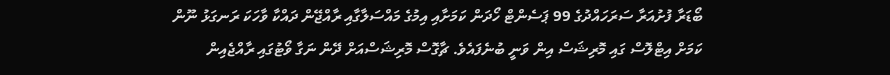ބޯޑަރާ ފުށުއަރާ ސަރަހައްދުގެ 99 ޕަސެންޓް ހޯދަން ކަމަށާއި އިމުގެ މައްސަލާގާއި ރާއްޖޭން ދައްކާ ވާހަކަ ރަނގަޅު ނޫން ކަމަށް އިޓްލޮސް ގައި މޮރިޝަސް އިން ވަނީ ބުނެފައެވެ. ޗާގޮސް މޮރިޝަސްއަށް ދޭން ނަގާ ވޯޓުގައި ރާއްޖެއިން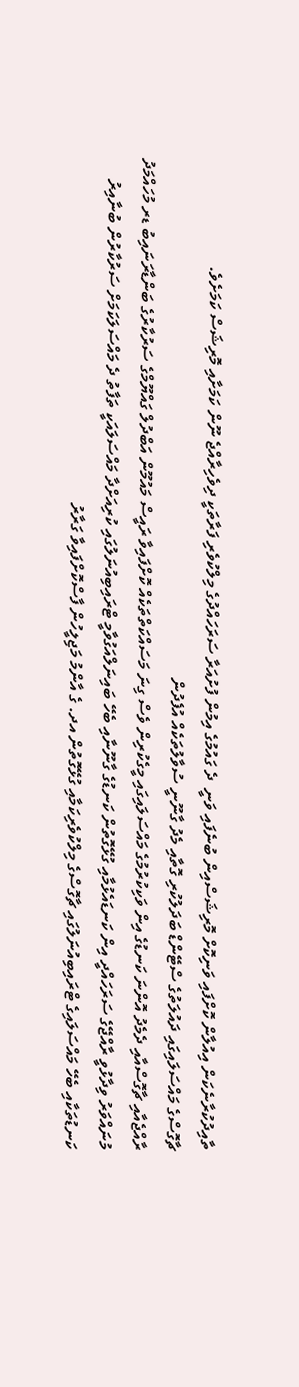ތާއިދުކުރާނެކަން އިއުލާން ކޮށްފައި ވަނިކޮށް މޮރިޝަސްއިން ބުނެފައި ވަނީ  ދެ ގައުމުގެ އިމުން ފުށުއަރާ ސަރަހައްދުގެ މިލްކުވެރި ފަރާތަކީ ދިވެހިރާއްޖެ ނޫން ކަމަށާއި މޮރިޝަސް ކަމަށެވެ.
ޗާގޮސްގެ މައްސަލައިގައި ދައުލަތުގެ ސްޓޭންޑް ބަދަލުކުރި ގޮތާއި މެދު ގާނޫނީ ސުވާލުތަކެއް އުފެދުން
ރާއްޖެއާއި ޗާގޮސްއާއި ދެމެދު އޮންނަ ކަނޑުގެ އިން ވަކިކުރުމުގެ މައްސަލައިގައި މީގެކުރިން ވެސް ގިނަ މަސައްކަތްތަކެއް ކޮށްފައިވާ ރައީސް މައުމޫން އަބްދުލް ގައްޔޫމްގެ ސަރުކާރުގެ ބަންޑާރަނައިބު ޑރ މުހައްމަދު މުނައްވަރު ވިދާޅުވީ ރާއްޖޭގެ ސަރަހައްދީ އިން ކަނޑައެޅުމާއި ގުޅޭގޮތުން ކަނޑުގެ ގާނޫނާއި ބެހޭ ބައިނަލްއަގުވާމީ ޓްރައިބިއުނަލުގައި ކުރިއަށްދާ މައްސަލައަކީ ތަފާތު ދެ މައްސަލަކަމަށް ސަރުކާރުން ބުނާއިރު ކަނޑުތަކާއި ބެހޭ މައްސަލައިގެ ޓްރައިބިއުނަލުގައި ޗާގޮސްގެ މިލްކުވެރިކަމާއި ގުޅޭގޮތުން އދ. ގެ އާންމު މަޖިލީހުން ފާސްކޮށްފައިވާ ގަރާރު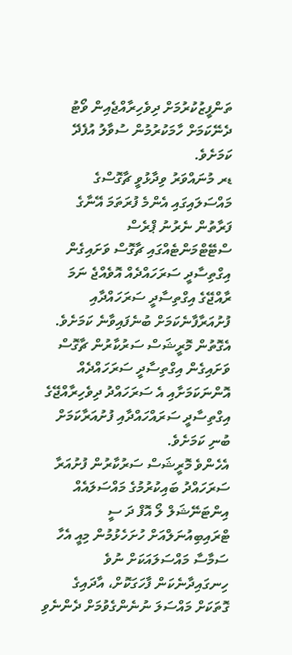ތަންފީޒުކުރުމަށް ދިވެހިރާއްޖެއިން ވޯޓު ދެނޭކަމަށް ހާމަކުރުމުން ސުވާލު އުފެދޭ ކަމަށެވެ.
ޑރ މުނައްވަރު ވިދާޅުވީ ޗާގޮސްގެ މައްސަލައިގައި އެންމެ ފުރަތަމަ އޭނާގެ ފަރާތުން ނެރުނު ޕްރެސް ސްޓޭޓްމަންޓެއްގައި ޗާގޮސް ވަށައިގެން އިގްތިސާދީ ސަރަހައްދެއް އޮވެއްޖެ ނަމަ ރާއްޖޭގެ އިގްތިސާދީ ސަރަހައްދާއި ފުށުއަރާފާނެކަމަށް ބުނެފައިވާނެ ކަމަށެވެ. އެގޮތުން މޮރީޝަސް ސަރުކާރުން ޗާގޮސް ވަށައިގެން އިގްތިސާދީ ސަރަހައްދެއް އޮންނަކަމަށާއި އެ ސަރަހައްދު ދިވެހިރާއްޖޭގެ އިގްތިސާދީ ސަރައްހައްދާއި ފުށުއަރާކަމަށް ބުނި ކަމަށެވެ.
އެހެންވެ މޮރީޝަސް ސަރުކާރުން ފުށުއަރާ ސަރަހައްދު ބައިކުރުމުގެ މައްސަލައެއް އިންޓަނޭޝަލް ލޯ އޮފް ދަ ސީ ޓްރައިބިއުނަލްއަށް ހުށަހެޅުމުން މިއީ އެހާ ސަމާސާ މައްސަލައަކަށް ނުވެ ހިނގައިދާނެކަން ފާހަގަކޮށް، އާދައިގެ ގޮތަކަށް މައްސަލަ ނުނެންގެވުމަށް ދެންނެވި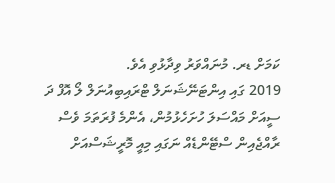ކަމަށް ޑރ. މުނައްވަރު ވިދާޅުވި އެވެ.
2019 ގައި އިންޓަނޭޝަނަލް ޓްރައިބިއުނަލް ލޯ އޮފް ދަ ސީއަށް މައްސަލަ ހުށަހެޅުމުން، އެންމެ ފުރަތަމަ ވެސް ރާއްޖެއިން ސްޓޭންޑެއް ނަގައި މިއީ މޮރީޝަސްއަށް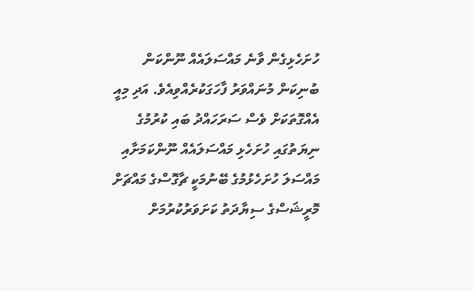ހުށަހެޅިގެން ވާނެ މައްސަލައެއް ނޫންކަން ބުނިކަން މުނައްވަރު ފާހަގަކުރެއްވިއެވެ. އަދި މިއީ އެއްގޮތަކަށް ވެސް ސަރަހައްދު ބައި ކުރުމުގެ ނިޔަތުގައި ހުށަހެޅި މައްސަލައެއް ނޫންކަމަށާއި މައްސަލަ ހުށަހެޅުމުގެ ބޭނުމަކީ ޗާގޮސްގެ މައްޗަށް މޮރީޝަސްގެ ސިޔާދަތު ކަށަވަރުކުރުމަށް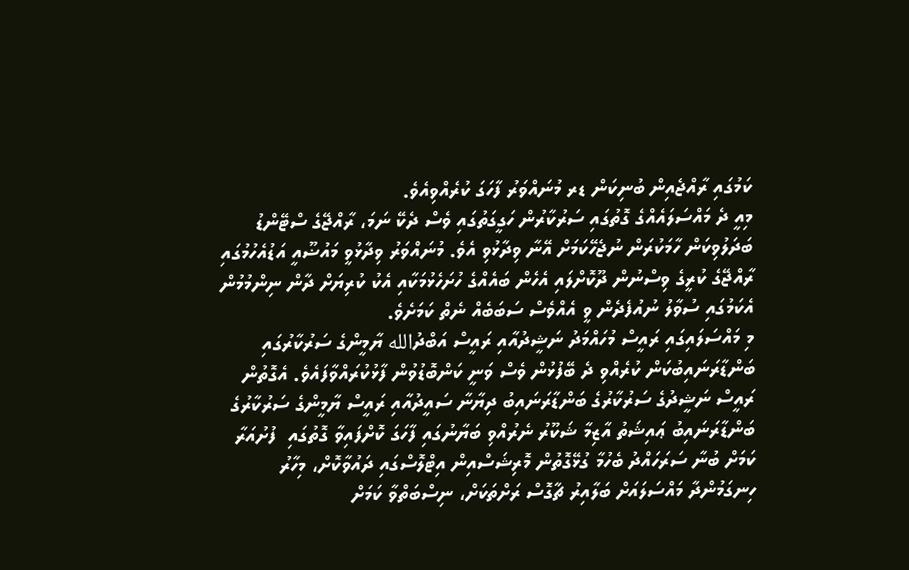ކަމުގައި ރާއްޖެއިން ބުނިކަން ޑރ މުނައްވަރު ފާހަގަ ކުރެއްވިއެވެ.
މިއީ ދެ މައްސަލައެއްގެ ގޮތުގައި ސަރުކާރުން ހަގީގަތުގައި ވެސް ދެކޭ ނަމަ، ރާއްޖޭގެ ސްޓޭންޑު ބަދަލުވިކަން ހާމަކުރަން ނުޖެހޭކަމަށް އޭނާ ވިދާޅުވި އެވެ. މުނައްވަރު ވިދާޅުވީ މައުޟޫއީ އަޑުއެހުމުގައި ރާއްޖޭގެ ކުރީގެ ވިސްނުން ދޫކޮށްލައި އެހެން ބައެއްގެ ހުށަހެޅުމަކާއި އެކު ކުރިޔަށް ދާން ނިންމުމުން އެކަމުގައި ސުވާލު ނުއުފެދެން ވީ އެއްވެސް ސަބަބެއް ނެތް ކަމަށެވެ.
މި މައްސަލައިގައި ރައީސް މުހައްމަދު ނަޝީދުއާއި ރައީސް އަބްދުالله ޔާމީންގެ ސަރުކާރުގައި ބަންޑާރަނައިބުކަން ކުރެއްވި ދެ ބޭފުޅުން ވެސް ވަނީ ކަންބޮޑުވުން ފާޅުކުރައްވާފައެވެ. އެގޮތުން ރައީސް ނަޝީދުގެ ސަރުކާރުގެ ބަންޑާރަނައިބު ދިޔާނާ ސައީދުއާއި ރައީސް ޔާމީންގެ ސަރުކާރުގެ ބަންޑާރަނައިބު ޢައިޝަތު އާޒިމާ ޝަކޫރު ނެރުއްވި ބަޔާނުގައި ފާހަގަ ކޮށްފައިވާ ގޮތުގައި  ފުށުއަރާ ކަމަށް ބުނާ ސަރަހައްދު ބެހުމާ ގުޅޭގޮތުން މޮރިޝަސްއިން އިޓްލޮސްގައި ދައުވާކޮށް، މިހާރު ހިނގަމުންދާ މައްސަލައަށް ބަލާއިރު ޗާގޮސް ރަށްތަކަށް، ނިސްބަތްވާ ކަމަށް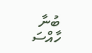ބުނާ ހާއްސަ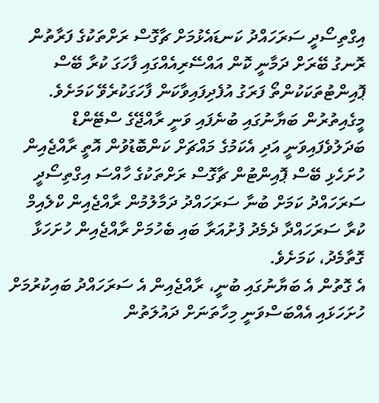އިގްތިސޯދީ ސަރަހައްދު ކަނޑައެޅުމަށް ޗާގޮސް ރަށްތަކުގެ ފަރާތުން ރޮނގު ބޭރަށް ދަމާނީ ކޮން އައްސޭރިއެއްގައި ފާހަގަ ކުރާ ބޭސް ޕޮއިންޓުތަކަކުންތޯ ފަރަގު އުފެދިފައިވާކަން ފާހަގަކުރެވޭ ކަމަށެވެ.
މީގެއިތުރުން ބަޔާނުގައި ބުނެފައި ވަނީ ރާއްޖޭގެ ސްޓޭންޑް ބަދަލުވެފައިވަނީ އަދި އެކަމުގެ މައްޗަށް ކަންބޮޑުވުން އޮތީ ރާއްޖެއިން ހުށަހެޅި ބޭސް ޕޮއިންޓުން ޗާގޮސް ރަށްތަކުގެ ހާއްސަ އިގްތިސޯދީ ސަރަހައްދު ކަމަށް ބުނާ ސަރަހައްދު ދަމާލުމުން ރާއްޖެއިން ކްލެއިމް ކުރާ ސަރަހައްދާ ދެމެދު ފުށުއަރާ ބައި ބެހުމަށް ރާއްޖެއިން ހުށަހަޅާ ގޮތާމެދު، ކަމަށެވެ.
އެ ގޮތުން އެ ބަޔާނުގައި ބުނީ، ރާއްޖެއިން އެ ސަރަހައްދު ބައިކުރުމަށް ހުށަހަޅައި އެއްބަސްވަނީ މިހާތަނަށް ދައުލަތުން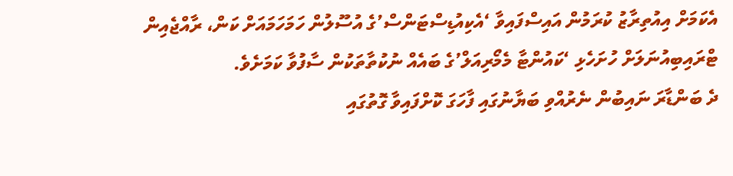އެކަމަށް އިއުތިރާޒު ކުރަމުން އައިސްފައިވާ ‘އެކިއުޑިސްޓަންސް’ގެ އުސޫލުން ހަމަހަމައަށް ކަން، ރާއްޖެއިން ޓްރައިބިއުނަލަށް ހުށަހެޅި ‘ކައުންޓާ މެމޯރިއަލް’ގެ ބައެއް ނުކުތާތަކުން ސާފުވާ ކަމަށެވެ.
ދެ ބަންޑާރަ ނައިބުން ނެރުއްވި ބަޔާނުގައި ފާހަގަ ކޮށްފައިވާ ގޮތުގައި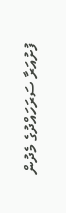ފުށުއަރާ ސަރަހައްދުގެ މެދުން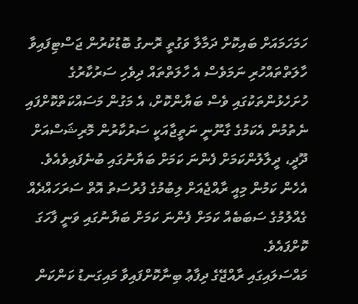ހަމަހަމައަށް ބައިކޮށް ދަމާލާ ވަގުތީ ރޮނގު ބޮޑުކުރުން ޖަސްޓިފައިވާ ހާލަތްތައްހުރި ނަމަވެސް އެ ހާލަތްތައް ދިވެހި ސަރުކާރުގެ ހުށަހެޅުންތަކުގައި ވެސް ބަޔާންކޮށް، އެ މަގުން މަސައްކަތްކޮށްފައި ނެތުމުން އެކަމުގެ ގާނޫނީ ނަތީޖާއަކީ ސަރުކާރުން މޮރިޝަސްއަށް ދޫދީ، ދީލާލުންކަމަށް ފެންނަ ކަމަށް ބަޔާނުގައި ބުނެފައިވެއެވެ. އެހެން ކަމުން މިއީ ރާއްޖެއަށް ލިބުމުގެ ފުރުސަތު އޮތް ސަރަހައްދެއް ގެއްލުމުގެ ސަބަބެއް ކަމަށް ފެންނަ ކަމަށް ބަޔާނުގައި ވަނީ ފާހަގަ ކޮށްފައެވެ.
މައްސަލައިގައި ރާއްޖޭގެ ދިފާޢު ބިނާކޮށްފައިވާ މައިގަނޑު ކަންކަން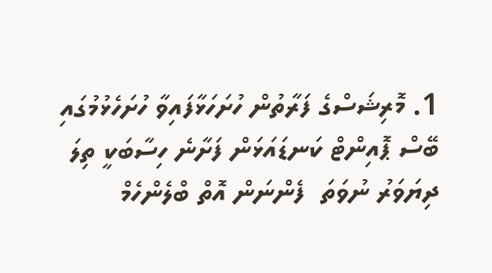1. މޮރިޝަސްގެ ފަރާތުން ހުށަހަޅާފައިވާ ހުށަހެޅުމުގައި ބޭސް ޕޮއިންޓް ކަނޑައަޅަން ފަށާނެ ހިސާބަކީ ތިލަ ދިޔަވަރު ނުވަތަ  ފެންނަން އޮތް ބްލެންހެމް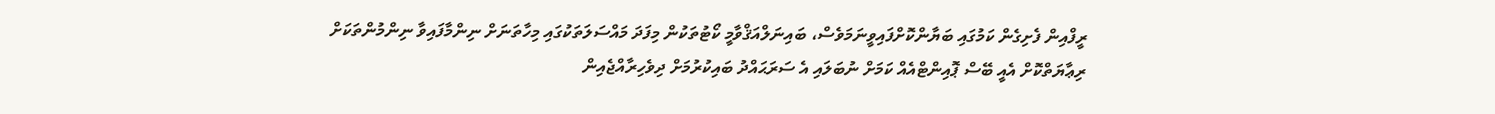ރީފްއިން ފެށިގެން ކަމުގައި ބަޔާންކޮށްފައިވީނަމަވެސް، ބައިނަލްއަޤްވާމީ ކޯޓުތަކުން މިފަދަ މައްސަލަތަކުގައި މިހާތަނަށް ނިންމާފައިވާ ނިންމުންތަކަށް ރިޢާޔަތްކޮށް އެއީ ބޭސް ޕޮއިންޓްއެއް ކަމަށް ނުބަލައި އެ ސަރަޙައްދު ބައިކުރުމަށް ދިވެހިރާއްޖެއިން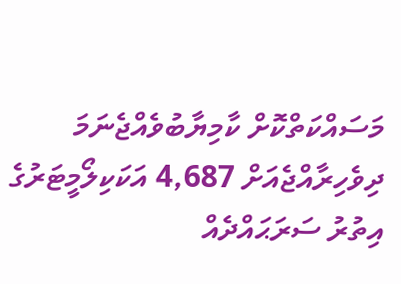މަސައްކަތްކޮށް ކާމިޔާބުވެއްޖެނަމަ ދިވެހިރާއްޖެއަށް 4,687 އަކަކިލޯމީޓަރުގެ އިތުރު ސަރަޙައްދެއް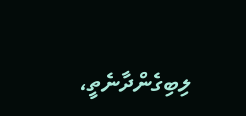ލިބިގެންދާނެތީ،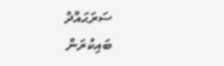ސަރަޙައްދު ބައިކުރަން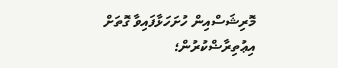މޮރިޝަސްއިން ހުށަހަޅާފައިވާ ގޮތަށް އިޢުތިރާޟްކުރުން؛